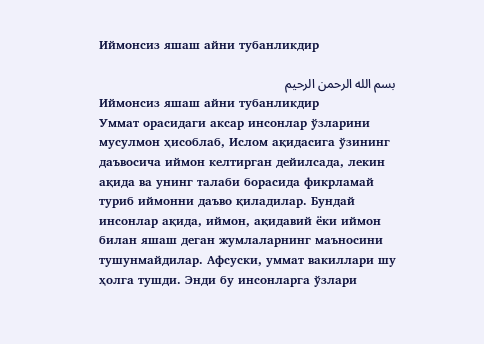Иймонсиз яшаш айни тубанликдир

بسم الله الرحمن الرحيم
Иймонсиз яшаш айни тубанликдир
Уммат орасидаги аксар инсонлар ўзларини мусулмон ҳисоблаб, Ислом ақидасига ўзининг даъвосича иймон келтирган дейилсада, лекин ақида ва унинг талаби борасида фикрламай туриб иймонни даъво қиладилар. Бундай инсонлар ақида, иймон, ақидавий ёки иймон билан яшаш деган жумлаларнинг маъносини тушунмайдилар. Афсуски, уммат вакиллари шу ҳолга тушди. Энди бу инсонларга ўзлари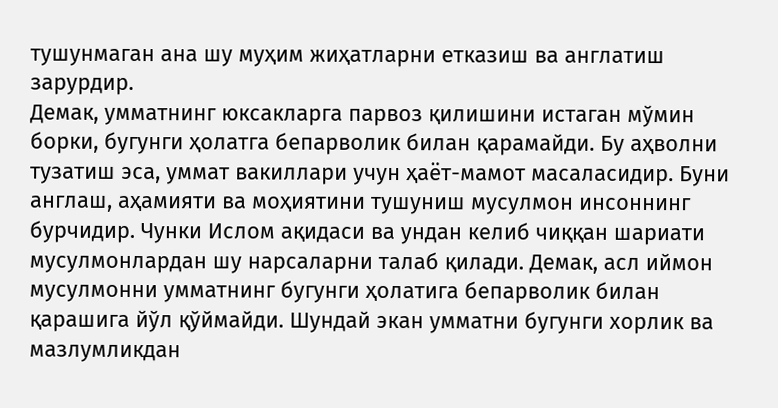тушунмаган ана шу муҳим жиҳатларни етказиш ва англатиш зарурдир.
Демак, умматнинг юксакларга парвоз қилишини истаган мўмин борки, бугунги ҳолатга бепарволик билан қарамайди. Бу аҳволни тузатиш эса, уммат вакиллари учун ҳаёт-мамот масаласидир. Буни англаш, аҳамияти ва моҳиятини тушуниш мусулмон инсоннинг бурчидир. Чунки Ислом ақидаси ва ундан келиб чиққан шариати мусулмонлардан шу нарсаларни талаб қилади. Демак, асл иймон мусулмонни умматнинг бугунги ҳолатига бепарволик билан қарашига йўл қўймайди. Шундай экан умматни бугунги хорлик ва мазлумликдан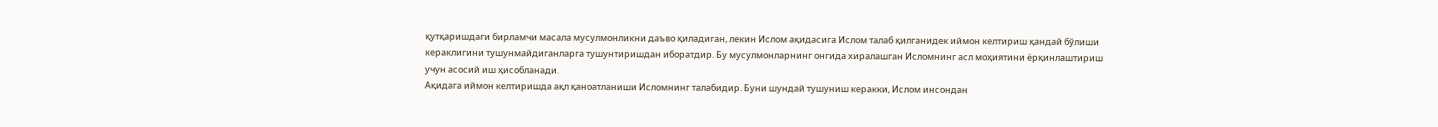қутқаришдаги бирламчи масала мусулмонликни даъво қиладиган, лекин Ислом ақидасига Ислом талаб қилганидек иймон келтириш қандай бўлиши кераклигини тушунмайдиганларга тушунтиришдан иборатдир. Бу мусулмонларнинг онгида хиралашган Исломнинг асл моҳиятини ёрқинлаштириш учун асосий иш ҳисобланади.
Ақидага иймон келтиришда ақл қаноатланиши Исломнинг талабидир. Буни шундай тушуниш керакки, Ислом инсондан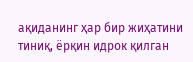ақиданинг ҳар бир жиҳатини тиниқ, ёрқин идрок қилган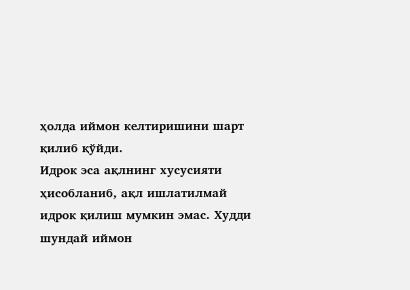ҳолда иймон келтиришини шарт қилиб қўйди.
Идрок эса ақлнинг хусусияти ҳисобланиб, ақл ишлатилмай идрок қилиш мумкин эмас. Худди шундай иймон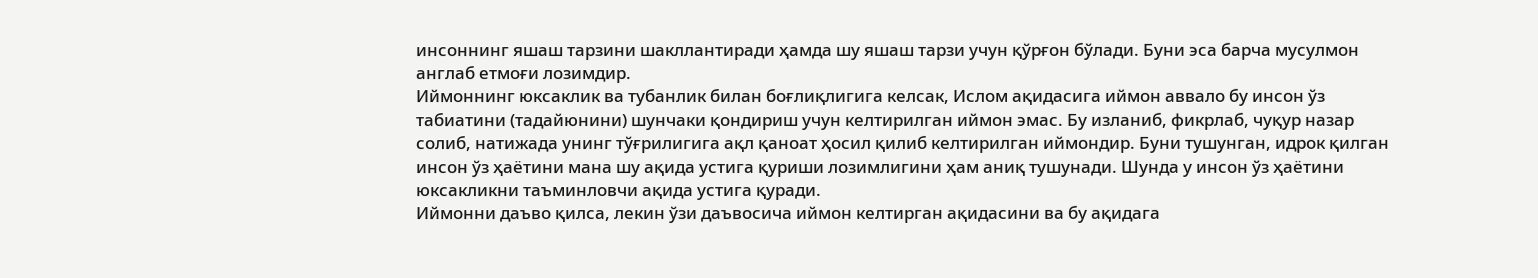инсоннинг яшаш тарзини шакллантиради ҳамда шу яшаш тарзи учун қўрғон бўлади. Буни эса барча мусулмон англаб етмоғи лозимдир.
Иймоннинг юксаклик ва тубанлик билан боғлиқлигига келсак, Ислом ақидасига иймон аввало бу инсон ўз табиатини (тадайюнини) шунчаки қондириш учун келтирилган иймон эмас. Бу изланиб, фикрлаб, чуқур назар солиб, натижада унинг тўғрилигига ақл қаноат ҳосил қилиб келтирилган иймондир. Буни тушунган, идрок қилган инсон ўз ҳаётини мана шу ақида устига қуриши лозимлигини ҳам аниқ тушунади. Шунда у инсон ўз ҳаётини юксакликни таъминловчи ақида устига қуради.
Иймонни даъво қилса, лекин ўзи даъвосича иймон келтирган ақидасини ва бу ақидага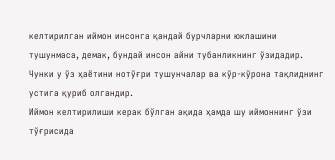келтирилган иймон инсонга қандай бурчларни юклашини тушунмаса, демак, бундай инсон айни тубанликнинг ўзидадир. Чунки у ўз ҳаётини нотўғри тушунчалар ва кўр-кўрона тақлиднинг устига қуриб олгандир.
Иймон келтирилиши керак бўлган ақида ҳамда шу иймоннинг ўзи тўғрисида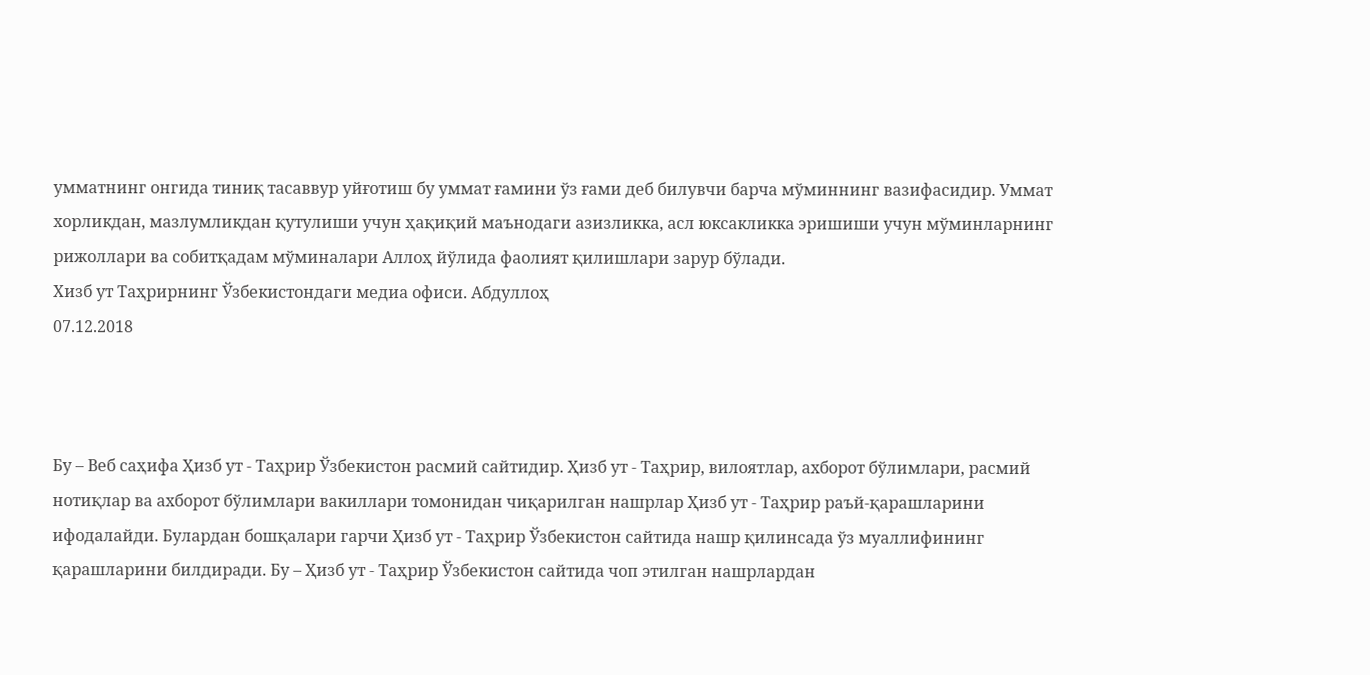умматнинг онгида тиниқ тасаввур уйғотиш бу уммат ғамини ўз ғами деб билувчи барча мўминнинг вазифасидир. Уммат хорликдан, мазлумликдан қутулиши учун ҳақиқий маънодаги азизликка, асл юксакликка эришиши учун мўминларнинг рижоллари ва собитқадам мўминалари Аллоҳ йўлида фаолият қилишлари зарур бўлади.
Хизб ут Таҳрирнинг Ўзбекистондаги медиа офиси. Абдуллоҳ
07.12.2018



Бу – Веб саҳифа Ҳизб ут - Таҳрир Ўзбекистон расмий сайтидир. Ҳизб ут - Таҳрир, вилоятлар, ахборот бўлимлари, расмий нотиқлар ва ахборот бўлимлари вакиллари томонидан чиқарилган нашрлар Ҳизб ут - Таҳрир раъй-қарашларини ифодалайди. Булардан бошқалари гарчи Ҳизб ут - Таҳрир Ўзбекистон сайтида нашр қилинсада ўз муаллифининг қарашларини билдиради. Бу – Ҳизб ут - Таҳрир Ўзбекистон сайтида чоп этилган нашрлардан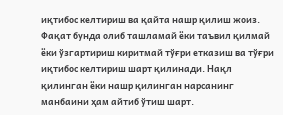иқтибос келтириш ва қайта нашр қилиш жоиз. Фақат бунда олиб ташламай ёки таъвил қилмай ёки ўзгартириш киритмай тўғри етказиш ва тўғри иқтибос келтириш шарт қилинади. Нақл қилинган ёки нашр қилинган нарсанинг манбаини ҳам айтиб ўтиш шарт.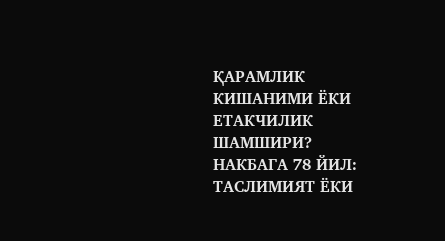ҚАРАМЛИК КИШАНИМИ ЁКИ ЕТАКЧИЛИК ШАМШИРИ?
НАКБАГА 78 ЙИЛ: ТАСЛИМИЯТ ЁКИ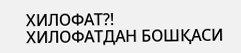ХИЛОФАТ?!
ХИЛОФАТДАН БОШҚАСИ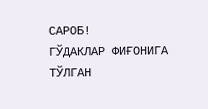САРОБ!
ГЎДАКЛАР ФИҒОНИГА ТЎЛГАН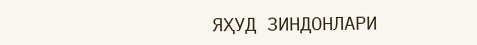ЯҲУД ЗИНДОНЛАРИ